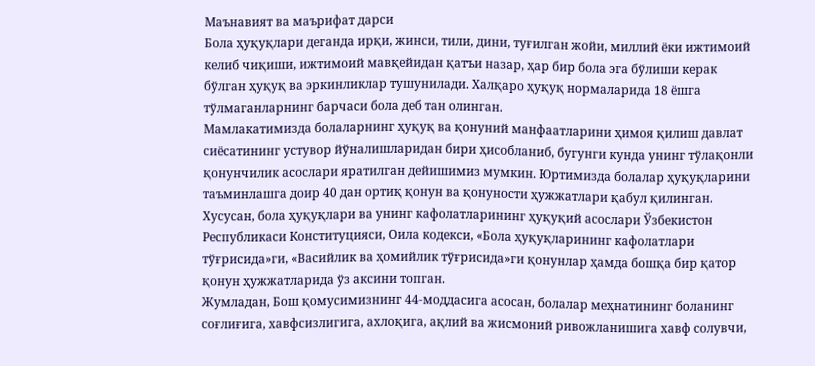Маънавият ва маърифат дарси
Бола ҳуқуқлари деганда ирқи, жинси, тили, дини, туғилган жойи, миллий ёки ижтимоий келиб чиқиши, ижтимоий мавқейидан қатъи назар, ҳар бир бола эга бўлиши керак бўлган ҳуқуқ ва эркинликлар тушунилади. Халқаро ҳуқуқ нормаларида 18 ёшга тўлмаганларнинг барчаси бола деб тан олинган.
Мамлакатимизда болаларнинг ҳуқуқ ва қонуний манфаатларини ҳимоя қилиш давлат сиёсатининг устувор йўналишларидан бири ҳисобланиб, бугунги кунда унинг тўлақонли қонунчилик асослари яратилган дейишимиз мумкин. Юртимизда болалар ҳуқуқларини таъминлашга доир 40 дан ортиқ қонун ва қонуности ҳужжатлари қабул қилинган. Хусусан, бола ҳуқуқлари ва унинг кафолатларининг ҳуқуқий асослари Ўзбекистон Республикаси Конституцияси, Оила кодекси, «Бола ҳуқуқларининг кафолатлари тўғрисида»ги, «Васийлик ва ҳомийлик тўғрисида»ги қонунлар ҳамда бошқа бир қатор қонун ҳужжатларида ўз аксини топган.
Жумладан, Бош қомусимизнинг 44-моддасига асосан, болалар меҳнатининг боланинг соғлиғига, хавфсизлигига, ахлоқига, ақлий ва жисмоний ривожланишига хавф солувчи,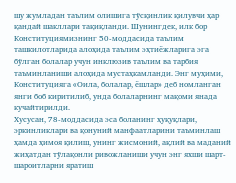шу жумладан таълим олишига тўсқинлик қилувчи ҳар қандай шакллари тақиқланди. Шунингдек, илк бор Конституциямизнинг 50-моддасида таълим ташкилотларида алоҳида таълим эҳтиёжларига эга бўлган болалар учун инклюзив таълим ва тарбия таъминланиши алоҳида мустаҳкамланди. Энг муҳими, Конституцияга «Оила, болалар, ёшлар» деб номланган янги боб киритилиб, унда болаларнинг мақоми янада кучайтирилди.
Хусусан, 78-моддасида эса боланинг ҳуқуқлари, эркинликлари ва қонуний манфаатларини таъминлаш ҳамда ҳимоя қилиш, унинг жисмоний, ақлий ва маданий жиҳатдан тўлақонли ривожланиши учун энг яхши шарт-шароитларни яратиш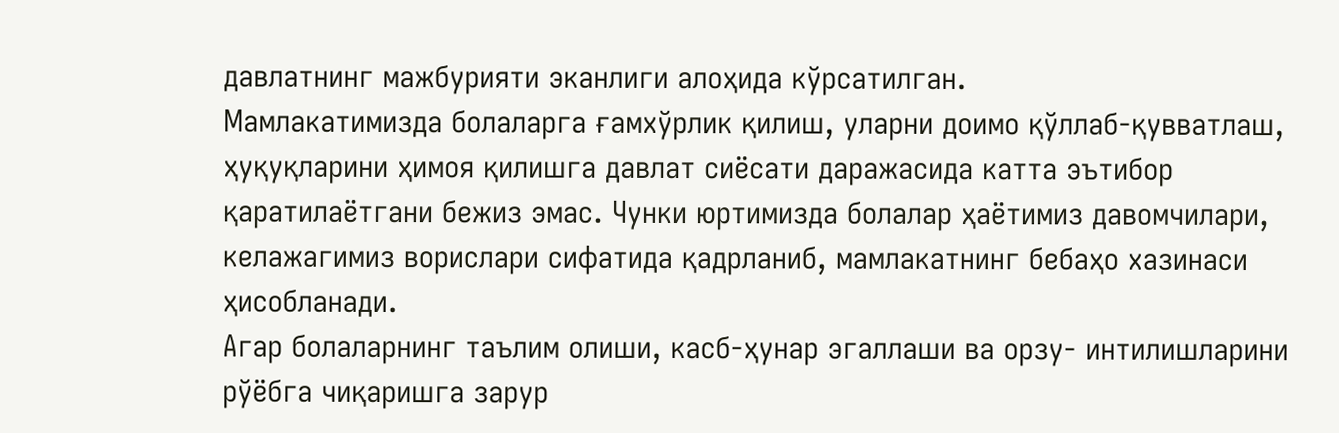давлатнинг мажбурияти эканлиги алоҳида кўрсатилган.
Мамлакатимизда болаларга ғамхўрлик қилиш, уларни доимо қўллаб-қувватлаш, ҳуқуқларини ҳимоя қилишга давлат сиёсати даражасида катта эътибор қаратилаётгани бежиз эмас. Чунки юртимизда болалар ҳаётимиз давомчилари, келажагимиз ворислари сифатида қадрланиб, мамлакатнинг бебаҳо хазинаси ҳисобланади.
Агар болаларнинг таълим олиши, касб-ҳунар эгаллаши ва орзу- интилишларини рўёбга чиқаришга зарур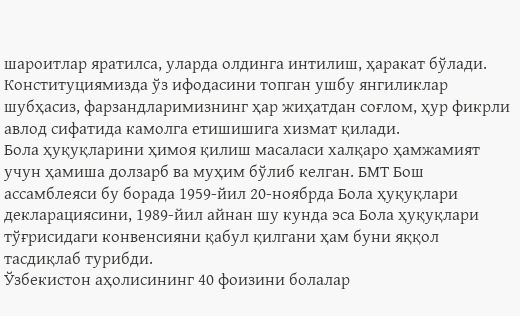шароитлар яратилса, уларда олдинга интилиш, ҳаракат бўлади. Конституциямизда ўз ифодасини топган ушбу янгиликлар шубҳасиз, фарзандларимизнинг ҳар жиҳатдан соғлом, ҳур фикрли авлод сифатида камолга етишишига хизмат қилади.
Бола ҳуқуқларини ҳимоя қилиш масаласи халқаро ҳамжамият учун ҳамиша долзарб ва муҳим бўлиб келган. БМТ Бош ассамблеяси бу борада 1959-йил 20-ноябрда Бола ҳуқуқлари декларациясини, 1989-йил айнан шу кунда эса Бола ҳуқуқлари тўғрисидаги конвенсияни қабул қилгани ҳам буни яққол тасдиқлаб турибди.
Ўзбекистон аҳолисининг 40 фоизини болалар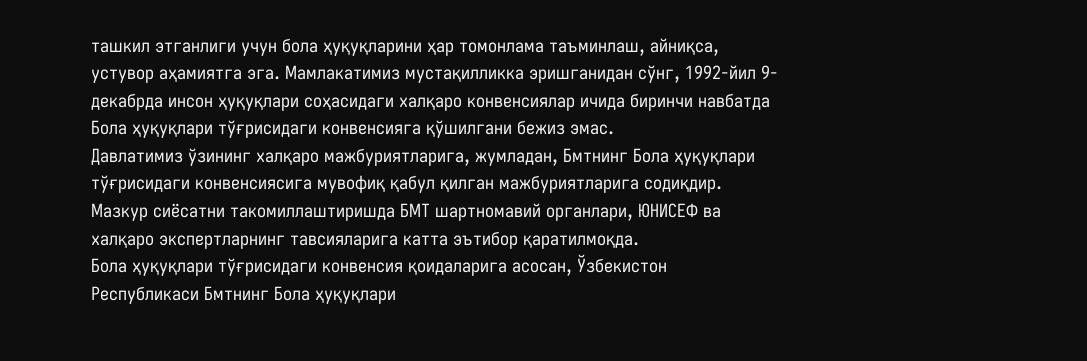ташкил этганлиги учун бола ҳуқуқларини ҳар томонлама таъминлаш, айниқса, устувор аҳамиятга эга. Мамлакатимиз мустақилликка эришганидан сўнг, 1992-йил 9-декабрда инсон ҳуқуқлари соҳасидаги халқаро конвенсиялар ичида биринчи навбатда Бола ҳуқуқлари тўғрисидаги конвенсияга қўшилгани бежиз эмас.
Давлатимиз ўзининг халқаро мажбуриятларига, жумладан, Бмтнинг Бола ҳуқуқлари тўғрисидаги конвенсиясига мувофиқ қабул қилган мажбуриятларига содиқдир. Мазкур сиёсатни такомиллаштиришда БМТ шартномавий органлари, ЮНИСЕФ ва халқаро экспертларнинг тавсияларига катта эътибор қаратилмоқда.
Бола ҳуқуқлари тўғрисидаги конвенсия қоидаларига асосан, Ўзбекистон Республикаси Бмтнинг Бола ҳуқуқлари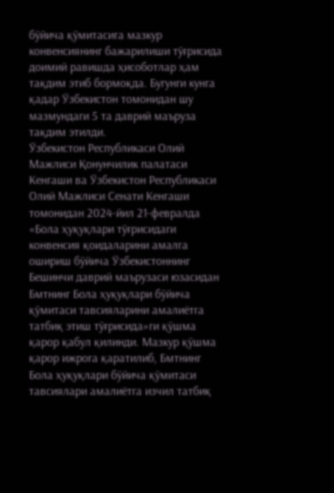бўйича қўмитасига мазкур конвенсиянинг бажарилиши тўғрисида доимий равишда ҳисоботлар ҳам тақдим этиб бормоқда. Бугунги кунга қадар Ўзбекистон томонидан шу мазмундаги 5 та даврий маъруза тақдим этилди.
Ўзбекистон Республикаси Олий Мажлиси Қонунчилик палатаси Кенгаши ва Ўзбекистон Республикаси Олий Мажлиси Сенати Кенгаши томонидан 2024-йил 21-февралда «Бола ҳуқуқлари тўғрисидаги конвенсия қоидаларини амалга ошириш бўйича Ўзбекистоннинг Бешинчи даврий маърузаси юзасидан Бмтнинг Бола ҳуқуқлари бўйича қўмитаси тавсияларини амалиётга татбиқ этиш тўғрисида»ги қўшма қарор қабул қилинди. Мазкур қўшма қарор ижрога қаратилиб, Бмтнинг Бола ҳуқуқлари бўйича қўмитаси тавсиялари амалиётга изчил татбиқ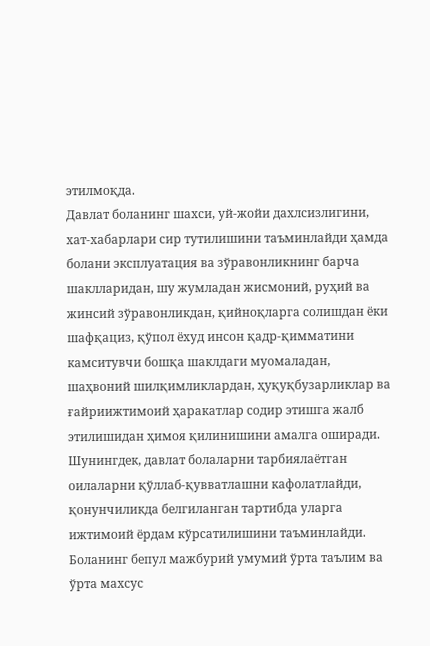этилмоқда.
Давлат боланинг шахси, уй-жойи дахлсизлигини, хат-хабарлари сир тутилишини таъминлайди ҳамда болани эксплуатация ва зўравонликнинг барча шаклларидан, шу жумладан жисмоний, руҳий ва жинсий зўравонликдан, қийноқларга солишдан ёки шафқациз, қўпол ёхуд инсон қадр-қимматини камситувчи бошқа шаклдаги муомаладан, шаҳвоний шилқимликлардан, ҳуқуқбузарликлар ва ғайриижтимоий ҳаракатлар содир этишга жалб этилишидан ҳимоя қилинишини амалга оширади.
Шунингдек, давлат болаларни тарбиялаётган оилаларни қўллаб-қувватлашни кафолатлайди, қонунчиликда белгиланган тартибда уларга ижтимоий ёрдам кўрсатилишини таъминлайди. Боланинг бепул мажбурий умумий ўрта таълим ва ўрта махсус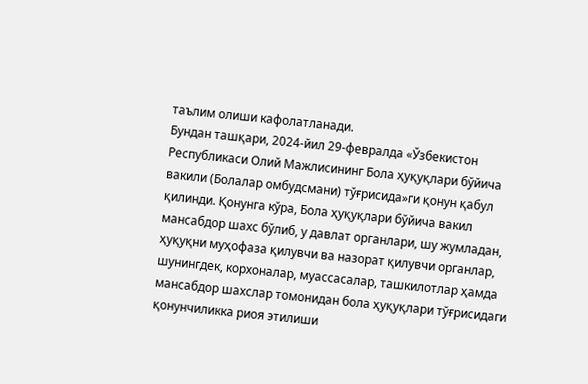таълим олиши кафолатланади.
Бундан ташқари, 2024-йил 29-февралда «Ўзбекистон Республикаси Олий Мажлисининг Бола ҳуқуқлари бўйича вакили (Болалар омбудсмани) тўғрисида»ги қонун қабул қилинди. Қонунга кўра, Бола ҳуқуқлари бўйича вакил мансабдор шахс бўлиб, у давлат органлари, шу жумладан, ҳуқуқни муҳофаза қилувчи ва назорат қилувчи органлар, шунингдек, корхоналар, муассасалар, ташкилотлар ҳамда мансабдор шахслар томонидан бола ҳуқуқлари тўғрисидаги қонунчиликка риоя этилиши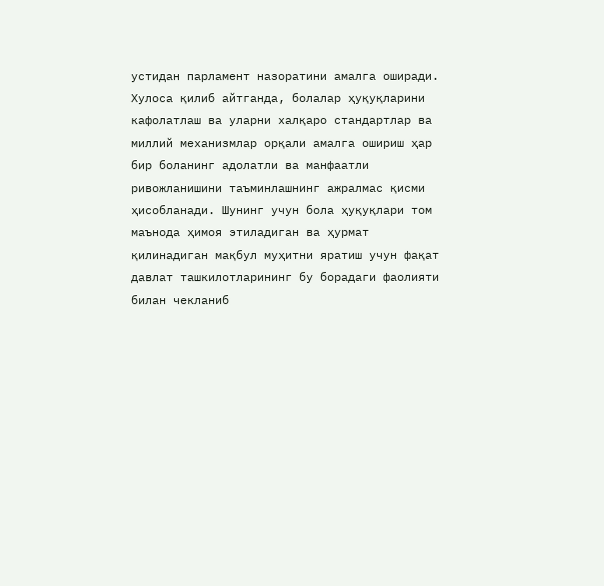устидан парламент назоратини амалга оширади.
Хулоса қилиб айтганда, болалар ҳуқуқларини кафолатлаш ва уларни халқаро стандартлар ва миллий механизмлар орқали амалга ошириш ҳар бир боланинг адолатли ва манфаатли ривожланишини таъминлашнинг ажралмас қисми ҳисобланади. Шунинг учун бола ҳуқуқлари том маънода ҳимоя этиладиган ва ҳурмат қилинадиган мақбул муҳитни яратиш учун фақат давлат ташкилотларининг бу борадаги фаолияти билан чекланиб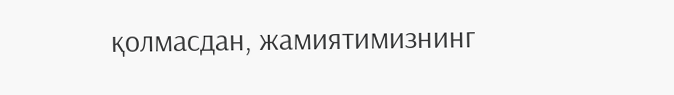қолмасдан, жамиятимизнинг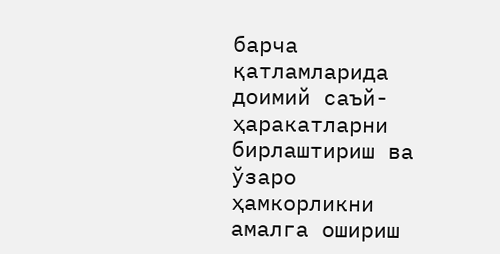барча қатламларида доимий саъй-ҳаракатларни бирлаштириш ва ўзаро ҳамкорликни амалга ошириш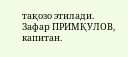тақозо этилади.
Зафар ПРИМҚУЛОВ,
капитан.